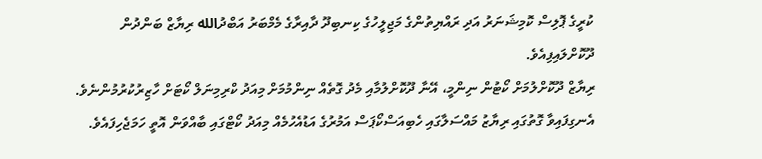ކުރީގެ ޕޮލިސް ކޮމިޝަނަރު އަދި ރައްޔިތުންގެ މަޖިލީހުގެ ކިނބިދޫ ދާއިރާގެ މެމްބަރު އަބްދުالله ރިޔާޒް ބަންދުން ދޫކޮށްލައިފިއެވެ.
ރިޔާޒް ދޫކޮށްލުމަށް ކޯޓުން ނިންމީ، އޭނާ ދޫކޮށްލުމާއި މެދު ގޮތެއް ނިންމުމަށް މިއަދު ކްރިމިނަލް ކޯޓަށް ހާޒިރުކުރުމުންނެވެ.
އެނގިފައިވާ ގޮތުގައި ރިޔާޒު މައްސަލާގައި ހެބިއަސްކޯޕަސް އަމުރުގެ އަޑުއެހުމެއް މިއަދު ކޯޓްގައި ބާއްވަން އޮތީ ހަމަޖެހިފައެވެ.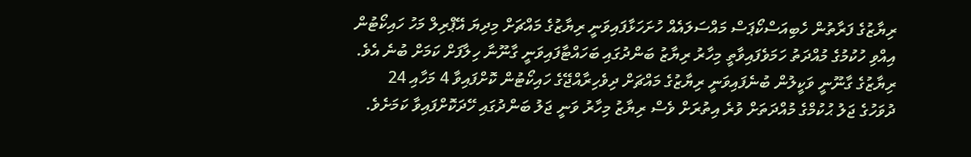ރިޔާޒުގެ ފަރާތުން ހެބިއަސްކޯޕަސް މައްސަލައެއް ހުށަހަޅާފައިވަނީ ރިޔާޒުގެ މައްޗަށް މިދިޔަ އޭޕްރިލް މަހު ހައިކޯޓުން އިއްވި ހުކުމުގެ މުއްދަތު ހަމަވެފައިވާތީ މިހާރު ރިޔާޒު ބަންދުގައި ބަހައްޓާފައިވަނީ ގާނޫނާ ހިލާފަށް ކަމަށް ބުނެ އެވެ.
ރިޔާޒުގެ ގާނޫނީ ވަކީލުން ބުނެފައިވަނީ ރިޔާޒުގެ މައްޗަށް ދިވެހިރާއްޖޭގެ ހައިކޯޓުން ކޮށްފައިވާ 4 މަހާއި 24 ދުވަހުގެ ޖަލު ޙުކުމްގެ މުއްދަތަށް ވުރެ އިތުރަށް ވެސް ރިޔާޒު މިހާރު ވަނީ ޖަލު ބަންދުގައި ހޭދަކޮށްފައިވާ ކަމަށެވެ.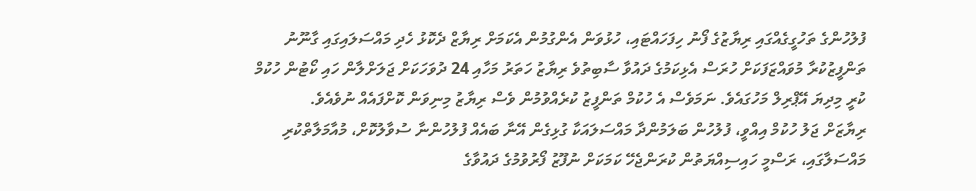ފުލުހުންގެ ތަހުގީގެއްގައި ރިޔާޒުގެ ފޯނު ހިފަހައްޓައި، ހުޅުވަން އެންގުމުން އެކަމަށް ރިޔާޒް ދެކޮޅު ހެދި މައްސަލައިގައި ގާނޫނު ތަންފީޒުކުރާ މުވައްޒަފަކަށް ހުރަސް އެޅިކަމުގެ ދައުވާ ސާބިތުވެ ރިޔާޒު ހަތަރު މަހާއި 24 ދުވަހަކަށް ޖަލަށްލާން ހައި ކޯޓުން ހުކުމް ކުރީ މިދިޔަ އޭޕްރިލް މަހުގައެވެ. ނަމަވެސް އެ ހުކުމް ތަންފީޒު ކުރެއްވުމުން ވެސް ރިޔާޒު މިނިވަން ކޮށްފައެއް ނުވެއެވެ.
ރިޔާޒަށް ޖަލު ހުކުމް އިއްވީ، ފުލުހުން ބަލަމުންދާ މައްސަލައަކާ ގުޅިގެން އޭނާ ބައެއް ފުލުހުންނާ ސުވާލުކޮށް، މުއާމަލާތްކުރި މައްސަލާގައި، ރަސްމީ ހައިސިއްޔަތުން ކުރަންޖެހޭ ކަމަކަށް ނުފޫޒު ފޯރުވުމުގެ ދައުވާގެ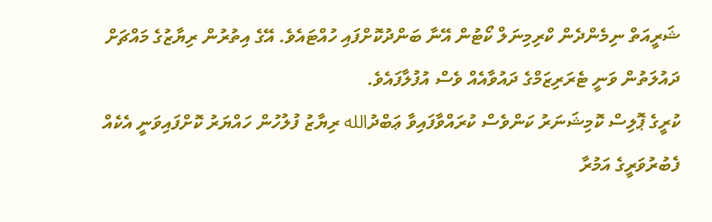ޝަރީއަތް ނިމެންދެން ކްރިމިނަލް ކޯޓުން އޭނާ ބަންދުކޮށްފައި ހުއްޓައެވެ. އޭގެ އިތުރުން ރިޔާޒުގެ މައްޗަށް ދައުލަތުން ވަނީ ޓެރަރިޒަމްގެ ދައުވާއެއް ވެސް އުފުލާފައެވެ.
ކުރީގެ ޕޮލިސް ކޮމިޝަނަރު ކަންވެސް ކުރައްވާފައިވާ ޢަބްދުالله ރިޔާޒު ފުލުހުން ހައްޔަރު ކޮށްފައިވަނީ އެކެއް ފެބުރުވަރީގެ އަމުރާ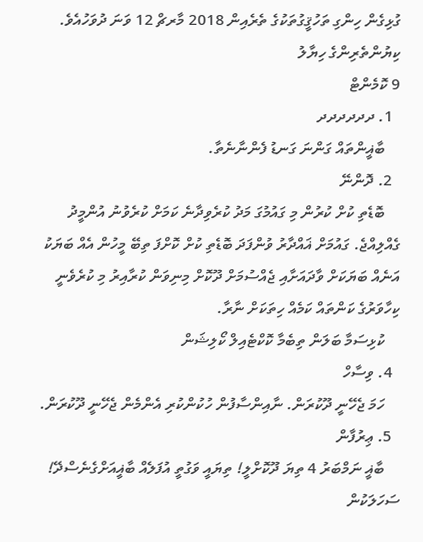ގުޅިގެން ހިންގި ތަހުޤީގުތަކުގެ ތެރެއިން 2018 މާރޗް 12 ވަނަ ދުވަހުއެވެ.
ކިޔުންތެރިންގެ ހިޔާލު
9 ކޮމެންޓް
  1. ދދދދދދ
    ބާޣީންތައް ގަންނަ ގަނޑު ފެންނާނެތާ.
  2. ދޮންނޭ
    ބޮޑެތި ކުށް ކުރުން މި ގައުމުގަ މަދު ކުރެވިދާނެ ކަމަށް ކުރެވުނު އުންމީދު ގެއްލިއްޖެ. ގައުމަށް ޣައްދާރު ވުންފަދަ ބޮޑެތި ކުށް ކޮށްފަ ތިބޭ މީހުން އެއް ބަޔަކު އަނެއް ބަޔަކަށް ވާދައަށާއި ޖެއްސުމަށް ދޫކޮށް މިނިވަން ކުރާއިރު މި ކުރެވެނީ ކިހާވަރުގެ ކަންތައް ކަމެއް ހިތަކަށް ނާރާ.
    ކުޅިސަމާ ބަލަން ތިބެމާ ކޮކްޓެއިލް ކޯލިޝަން
  4. ވިސާހް
    ހަމަ ޖެހޭނީ ދޫކުރަން. ނާއިންސާފުން ހުކުންކުރި އެންމެން ޖެހޭނީ ދޫކުރަން.
  5. ޢިރުފާން
    ބާޣީ ނަމްބަރު 4 ތިޔަ ދޫކޮށްލީ! ތިޔައީ ވަގުތީ އުފަލެއް ބާޣީއަށްގެނެސްދޭ! ސަހަލަކުން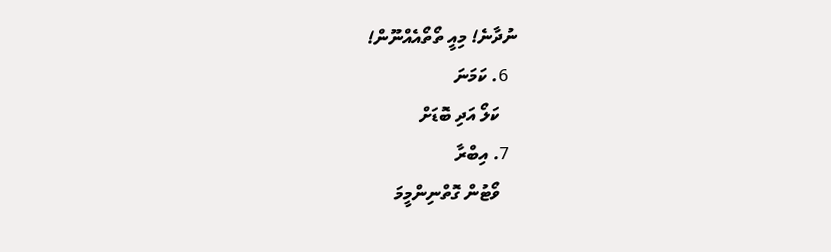ނުދާނެ! މިއީ ތޯތޯއެއްނޫން!
  6. ކަމަނަ
    ކަލޯ އަދި ބޮޑަށް
  7. އިބްރާ
    ވޯޓުން ގޮތްނިންމީމަ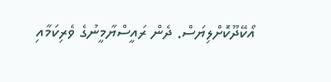އޯކޭދޫކޮށްލިޔަސް. ދެން ރައީސްޔާމީނުގެ ވެރިކަމާއި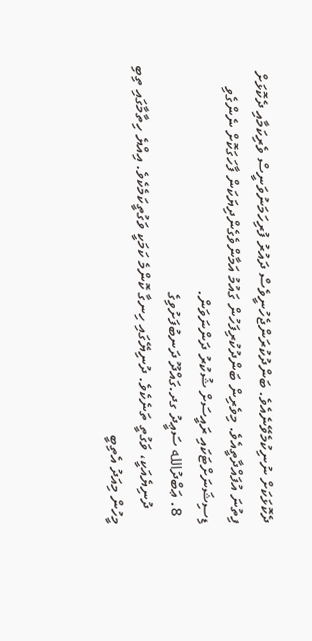ދެކޮޅަކަށް ނުނިކުމެވޭނެއެވެ. ބަންދުކުރަންޖެހުނީވެސް ދައުރު ފުރިހަމަނުވަނީސް ވެރިކަމާއި ދެކޮޅަށް ފިތުނަ އުފައްދާތީއެވެ. މިވެރިން ބަންދުކުރިފަހުން ގައުމު އަމާންވެގެންދިޔަކަން ފާހަގަކޮށް ނެންގެވި ޑިސިޝަނަށްޓަކައި ރައީސަށް ޝުކުރު ދަންނަވަން.
  8. ޢަބްދުالله ސަޢީދު ގދ.ގައްދޫ ދަނބުފަށުވިގެ
    ދުނިޔެއަކީ، ވަގުތީ ތަނެކެވެ. ދުނިޔޭގައި ހިނގާ ކޮންމެ ކަމަކީ ވަގުތީކަމެކެވެ. އިއްޔެ ހިތާމާގައި ތިބި މީހުން މިއަދު އެތިބީ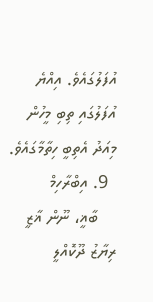އުފަލުގައެވެ. އިއްޔެ އުފަލުގައި ތިބި މީހުން މިއަދު އެތިބީ ހިތާމާގައެވެ.
  9. އިބްރާހިމް
    ބާޣީ، ނޫން ޣާޒީ ރިޔާޒު ދޫކޮއްލީ